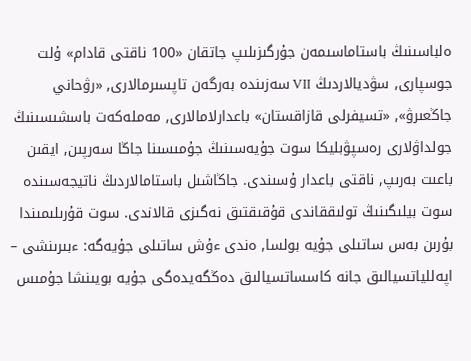ەلباسىنىڭ باستاماسىمەن جۇرگىزىلىپ جاتقان «100 ناقتى قادام» ۇلت جوسپارى, سۋديالاردىڭ VII سەزىندە بەرگەن تاپسىرمالارى, «رۋحاني جاڭعىرۋ», «تسيفرلى قازاقستان» باعدارلامالارى, مەملەكەت باسشىسىنىڭ جولداۋلارى رەسپۋبليكا سوت جۇيەسىنىڭ جۇمىسىنا جاڭا سەرپىن, ايقىن باعىت بەرىپ, ناقتى باعدار ۇسىندى. جاڭاشىل باستامالاردىڭ ناتيجەسىندە سوت بيلىگىنىڭ تولىققاندى قۇقىقتىق نەگىزى قالاندى. سوت قۇرىلىمىندا بۇرىن بەس ساتىلى جۇيە بولسا, ەندى ءۇش ساتىلى جۇيەگە: ءبىرىنشى – اپەللياتسيالىق جانە كاسساتسيالىق دەڭگەيدەگى جۇيە بويىنشا جۇمىس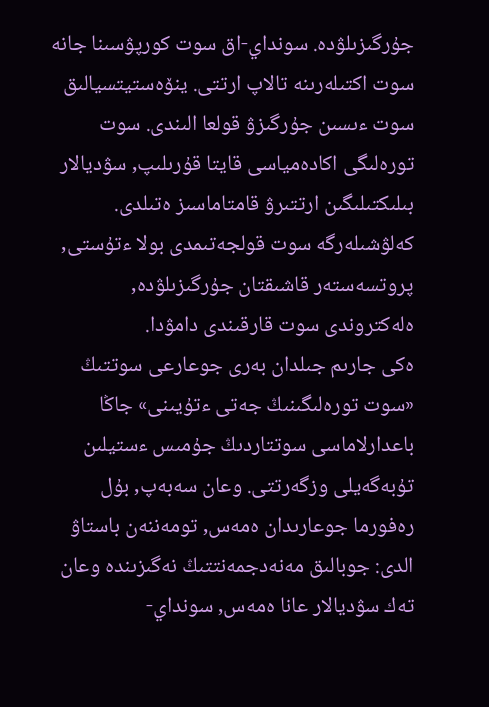جۇرگىزىلۋدە. سونداي-اق سوت كورپۋسىنا جانە سوت اكتىلەرىنە تالاپ ارتتى. ينۆەستيتسيالىق سوت ءىسىن جۇرگىزۋ قولعا الىندى. سوت تورەلىگى اكادەمياسى قايتا قۇرىلىپ, سۋديالار بىلىكتىلىگىن ارتتىرۋ قامتاماسىز ەتىلدى. كەلۋشىلەرگە سوت قولجەتىمدى بولا ءتۇستى, پروتسەستەر قاشىقتان جۇرگىزىلۋدە, ەلەكتروندى سوت قارقىندى دامۋدا.
ەكى جارىم جىلدان بەرى جوعارعى سوتتىڭ «سوت تورەلىگىنىڭ جەتى ءتۇيىنى» جاڭا باعدارلاماسى سوتتاردىڭ جۇمىس ءستيلىن تۇبەگەيلى وزگەرتتى. وعان سەبەپ, بۇل رەفورما جوعارىدان ەمەس, تومەننەن باستاۋ الدى: جوبالىق مەنەدجمەنتتىڭ نەگىزىندە وعان تەك سۋديالار عانا ەمەس, سونداي-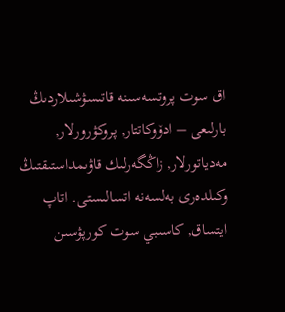اق سوت پروتسەسىنە قاتىسۋشىلاردىڭ بارلىعى – ادۆوكاتتار, پروكۋرورلار, مەدياتورلار, زاڭگەرلىك قاۋىمداستىقتىڭ وكىلدەرى بەلسەنە اتسالىستى. اتاپ ايتساق, كاسىبي سوت كورپۋسىن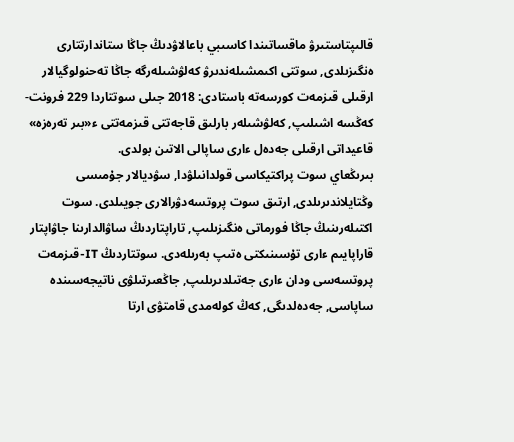قالىپتاستىرۋ ماقساتىندا كاسىبي باعالاۋدىڭ جاڭا ستاندارتتارى ەنگىزىلدى, سوتتى اكىمشىلەندىرۋ كەلۋشىلەرگە جاڭا تەحنولوگيالار ارقىلى قىزمەت كورسەتە باستادى: 2018 جىلى سوتتاردا 229 فرونت-كەڭسە اشىلىپ, كەلۋشىلەر بارلىق قاجەتتى قىزمەتتى ء«بىر تەرەزە» قاعيداتى ارقىلى جەدەل ءارى ساپالى الاتىن بولدى.
بىرىڭعاي سوت پراكتيكاسى قولدانىلۋدا, سۋديالار جۇمىسى وڭتايلاندىرىلدى, ارتىق سوت پروتسەدۋرالارى جويىلدى. سوت اكتىلەرىنىڭ جاڭا فورماتى ەنگىزىلىپ, تاراپتاردىڭ ساۋالدارىنا جاۋاپتار قاراپايىم ءارى تۇسىنىكتى ەتىپ بەرىلەدى. سوتتاردىڭ IT-قىزمەت پروتسەسى ودان ءارى جەتىلدىرىلىپ, جاڭعىرتىلۋى ناتيجەسىندە ساپاسى, جەدەلدىگى, كەڭ كولەمدى قامتۋى ارتا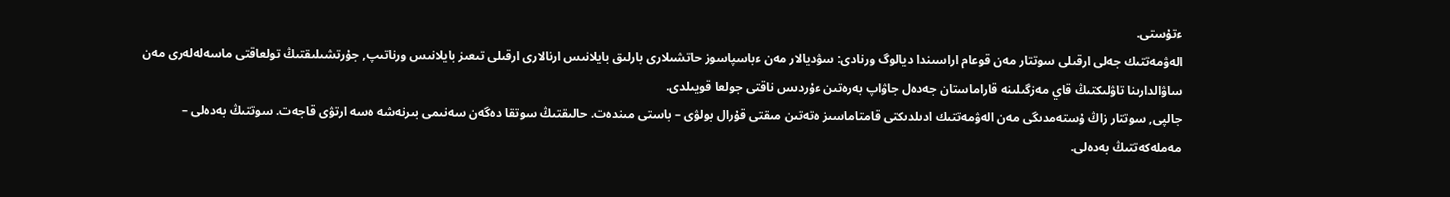ءتۇستى.
الەۋمەتتىك جەلى ارقىلى سوتتار مەن قوعام اراسىندا ديالوگ ورنادى: سۋديالار مەن ءباسپاسوز حاتشىلارى بارلىق بايلانىس ارنالارى ارقىلى تىعىز بايلانىس ورناتىپ, جۇرتشىلىقتىڭ تولعاقتى ماسەلەلەرى مەن ساۋالدارىنا تاۋلىكتىڭ قاي مەزگىلىنە قاراماستان جەدەل جاۋاپ بەرەتىن ءۇردىس ناقتى جولعا قويىلدى.
جالپى, سوتتار زاڭ ۇستەمدىگى مەن الەۋمەتتىك ادىلدىكتى قامتاماسىز ەتەتىن مىقتى قۇرال بولۋى – باستى مىندەت. حالىقتىڭ سوتقا دەگەن سەنىمى بىرنەشە ەسە ارتۋى قاجەت. سوتتىڭ بەدەلى – مەملەكەتتىڭ بەدەلى.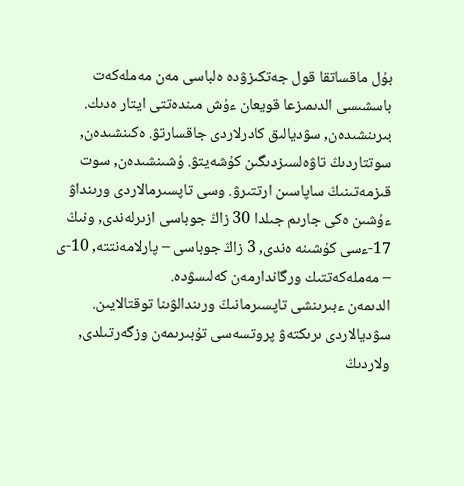بۇل ماقساتقا قول جەتكىزۋدە ەلباسى مەن مەملەكەت باسشىسى الدىمىزعا قويعان ءۇش مىندەتتى ايتار ەدىك. بىرىنشىدەن, سۋديالىق كادرلاردى جاقسارتۋ. ەكىنشىدەن, سوتتاردىڭ تاۋەلسىزدىگىن كۇشەيتۋ. ۇشىنشىدەن, سوت قىزمەتىنىڭ ساپاسىن ارتتىرۋ. وسى تاپسىرمالاردى ورىنداۋ ءۇشىن ەكى جارىم جىلدا 30 زاڭ جوباسى ازىرلەندى, ونىڭ 17-ءسى كۇشىنە ەندى, 3 زاڭ جوباسى – پارلامەنتتە, 10-ى – مەملەكەتتىك ورگاندارمەن كەلىسۋدە.
الدىمەن ءبىرىنشى تاپسىرمانىڭ ورىندالۋىنا توقتالايىن. سۋديالاردى ىرىكتەۋ پروتسەسى تۇبىرىمەن وزگەرتىلدى, ولاردىڭ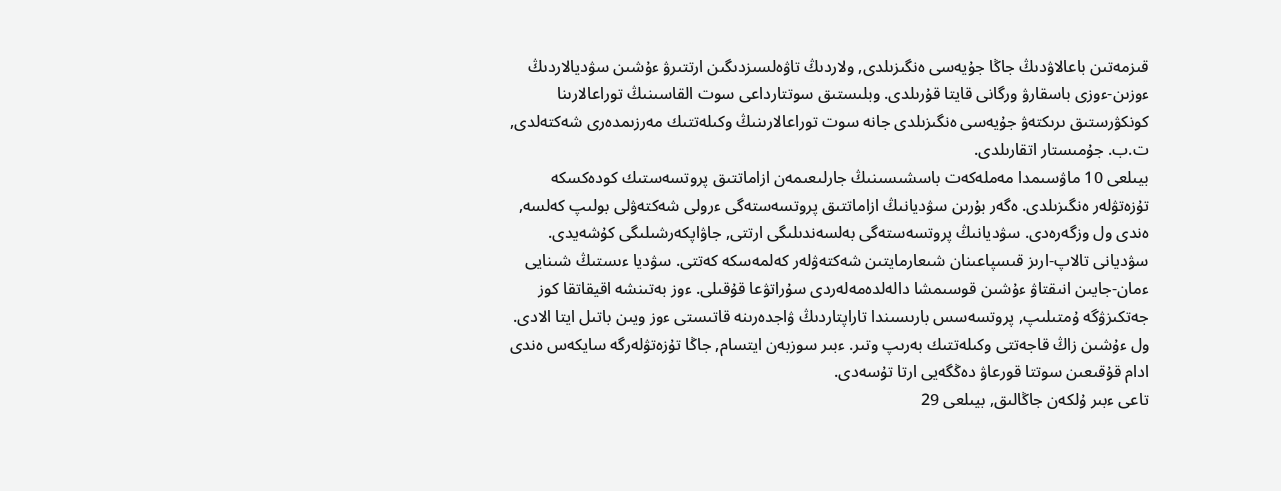قىزمەتىن باعالاۋدىڭ جاڭا جۇيەسى ەنگىزىلدى, ولاردىڭ تاۋەلسىزدىگىن ارتتىرۋ ءۇشىن سۋديالاردىڭ ءوزىن-ءوزى باسقارۋ ورگانى قايتا قۇرىلدى. وبلىستىق سوتتارداعى سوت القاسىنىڭ توراعالارىنا كونكۋرستىق ىرىكتەۋ جۇيەسى ەنگىزىلدى جانە سوت توراعالارىنىڭ وكىلەتتىك مەرزىمدەرى شەكتەلدى, ت.ب. جۇمىستار اتقارىلدى.
بيىلعى 10 ماۋسىمدا مەملەكەت باسشىسىنىڭ جارلىعىمەن ازاماتتىق پروتسەستىك كودەكسكە تۇزەتۋلەر ەنگىزىلدى. ەگەر بۇرىن سۋديانىڭ ازاماتتىق پروتسەستەگى ءرولى شەكتەۋلى بولىپ كەلسە, ەندى ول وزگەرەدى. سۋديانىڭ پروتسەستەگى بەلسەندىلىگى ارتتى, جاۋاپكەرشىلىگى كۇشەيدى. سۋديانى تالاپ-ارىز قىسپاعىنان شىعارمايتىن شەكتەۋلەر كەلمەسكە كەتتى. سۋديا ءىستىڭ شىنايى ءمان-جايىن انىقتاۋ ءۇشىن قوسىمشا دالەلدەمەلەردى سۇراتۋعا قۇقىلى. ءوز بەتىنشە اقيقاتقا كوز جەتكىزۋگە ۇمتىلىپ, پروتسەسس بارىسىندا تاراپتاردىڭ ۋاجدەرىنە قاتىستى ءوز ويىن باتىل ايتا الادى. ول ءۇشىن زاڭ قاجەتتى وكىلەتتىك بەرىپ وتىر. ءبىر سوزبەن ايتسام, جاڭا تۇزەتۋلەرگە سايكەس ەندى ادام قۇقىعىن سوتتا قورعاۋ دەڭگەيى ارتا تۇسەدى.
تاعى ءبىر ۇلكەن جاڭالىق, بيىلعى 29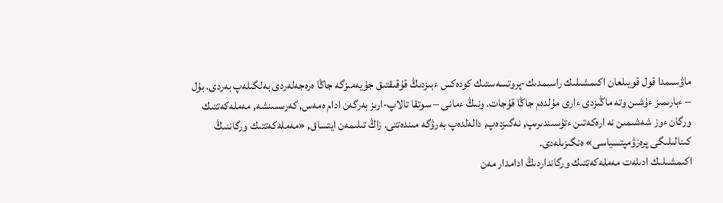ماۋسىمدا قول قويىلعان اكىمشىلىك راسىمدىك-پروتسەستىك كودەكس ءبىزدىڭ قۇقىقتىق جۇيەمىزگە جاڭا ەرەجەلەردى بەلگىلەپ بەردى. بۇل – ءبارىمىز ءۇشىن وتە ماڭىزدى ءارى مۇلدەم جاڭا قۇجات. ونىڭ ءمانى – سوتقا تالاپ-ارىز بەرگەن ادام ەمەس, كەرىسىنشە, مەملەكەتتىك ورگان ءوز شەشىمىن نە ارەكەتىن ءتۇسىندىرىپ, نەگىزدەپ, دالەلدەپ بەرۋگە مىندەتتى. زاڭ تىلىمەن ايتساق, «مەملەكەتتىك ورگاننىڭ كىنالىلىگى پرەزۋمپتسياسى» ەنگىزىلەدى.
اكىمشىلىك ادىلەت مەملەكەتتىك ورگانداردىڭ ادامدار مەن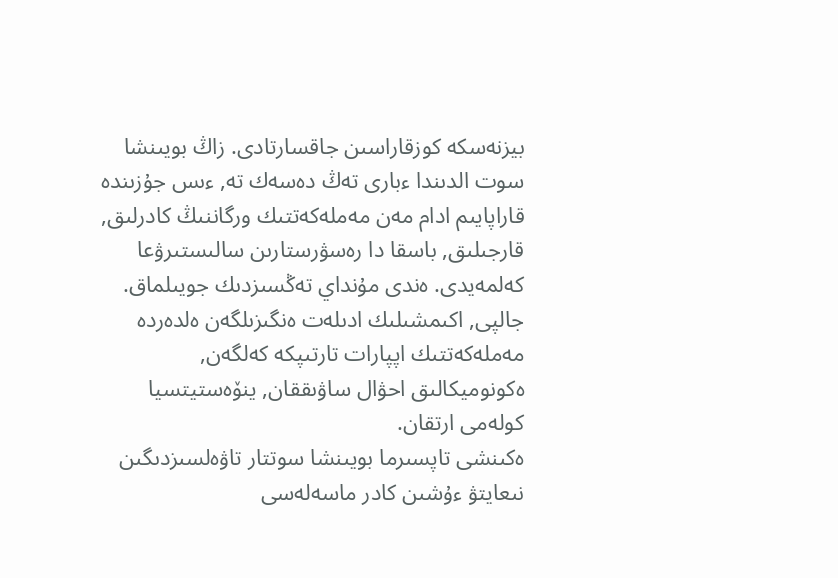بيزنەسكە كوزقاراسىن جاقسارتادى. زاڭ بويىنشا سوت الدىندا ءبارى تەڭ دەسەك تە, ءىس جۇزىندە قاراپايىم ادام مەن مەملەكەتتىك ورگاننىڭ كادرلىق, قارجىلىق, باسقا دا رەسۋرستارىن سالىستىرۋعا كەلمەيدى. ەندى مۇنداي تەڭسىزدىك جويىلماق. جالپى, اكىمشىلىك ادىلەت ەنگىزىلگەن ەلدەردە مەملەكەتتىك اپپارات تارتىپكە كەلگەن, ەكونوميكالىق احۋال ساۋىققان, ينۆەستيتسيا كولەمى ارتقان.
ەكىنشى تاپسىرما بويىنشا سوتتار تاۋەلسىزدىگىن نىعايتۋ ءۇشىن كادر ماسەلەسى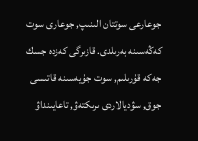جوعارعى سوتتان الىنىپ, جوعارى سوت كەڭەسىنە بەرىلدى. قازىرگى كەزدە جسك جەكە قۇرىلىم, سوت جۇيەسىنە قاتىسى جوق, سۋديالاردى ىرىكتەۋ, تاعايىنداۋ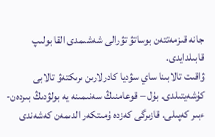جانە قىزمەتتەن بوساتۋ تۋرالى شەشىمدى القا بولىپ قابىلدايدى.
ۋاقىت تالابىنا ساي سۋديا كادرلارىن ىرىكتەۋ تالابى كۇشەيتىلدى. بۇل – قوعامنىڭ سەنىمىنە يە بولۋدىڭ بىردەن-ءبىر كەپىلى. قازىرگى كەزدە ۇمىتكەر الدىمەن كەشەندى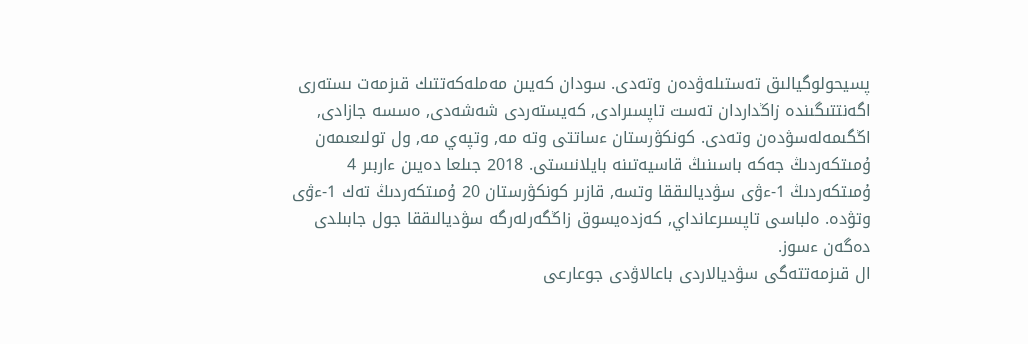پسيحولوگيالىق تەستىلەۋدەن وتەدى. سودان كەيىن مەملەكەتتىك قىزمەت ىستەرى اگەنتتىگىندە زاڭداردان تەست تاپسىرادى, كەيستەردى شەشەدى, ەسسە جازادى, اڭگىمەلەسۋدەن وتەدى. كونكۋرستان ءساتتى وتە مە, وتپەي مە, ول تولىعىمەن ۇمىتكەردىڭ جەكە باسىنىڭ قاسيەتىنە بايلانىستى. 2018 جىلعا دەيىن ءاربىر 4 ۇمىتكەردىڭ 1-ءۋى سۋديالىققا وتسە, قازىر كونكۋرستان 20 ۇمىتكەردىڭ تەك 1-ءۋى وتۋدە. ەلباسى تاپسىرعانداي, كەزدەيسوق زاڭگەرلەرگە سۋديالىققا جول جابىلدى دەگەن ءسوز.
ال قىزمەتتەگى سۋديالاردى باعالاۋدى جوعارعى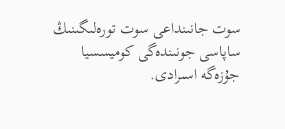سوت جانىنداعى سوت تورەلىگىنىڭ ساپاسى جونىندەگى كوميسسيا جۇزەگە اسىرادى.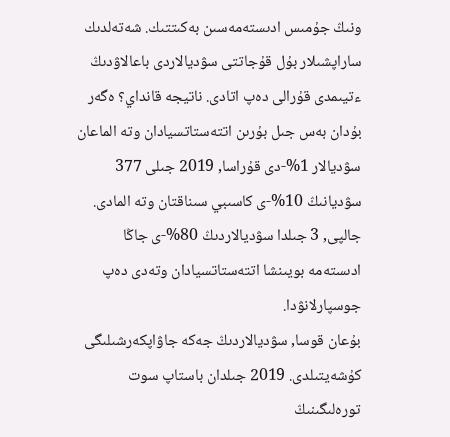ونىڭ جۇمىس ادىستەمەسىن بەكىتتىك. شەتەلدىك ساراپشىلار بۇل قۇجاتتى سۋديالاردى باعالاۋدىڭ ءتيىمدى قۇرالى دەپ اتادى. ناتيجە قانداي؟ ەگەر بۇدان بەس جىل بۇرىن اتتەستاتسيادان وتە الماعان سۋديالار 1%-دى قۇراسا, 2019 جىلى 377 سۋديانىڭ 10%-ى كاسىبي سىناقتان وتە المادى. جالپى, 3 جىلدا سۋديالاردىڭ 80%-ى جاڭا ادىستەمە بويىنشا اتتەستاتسيادان وتەدى دەپ جوسپارلانۋدا.
بۇعان قوسا, سۋديالاردىڭ جەكە جاۋاپكەرشىلىگى كۇشەيتىلدى. 2019 جىلدان باستاپ سوت تورەلىگىنىڭ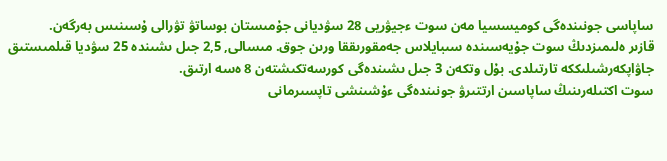ساپاسى جونىندەگى كوميسسيا مەن سوت ءجيۋريى 28 سۋديانى جۇمىستان بوساتۋ تۋرالى ۇسىنىس بەرگەن.
قازىر ەلىمىزدىڭ سوت جۇيەسىندە سىبايلاس جەمقورىققا ورىن جوق. مىسالى, 2,5 جىل ىشىندە 25 سۋديا قىلمىستىق جاۋاپكەرشىلىككە تارتىلدى. بۇل وتكەن 3 جىل ىشىندەگى كورسەتكىشتەن 8 ەسە ارتىق.
سوت اكتىلەرىنىڭ ساپاسىن ارتتىرۋ جونىندەگى ءۇشىنشى تاپسىرمانى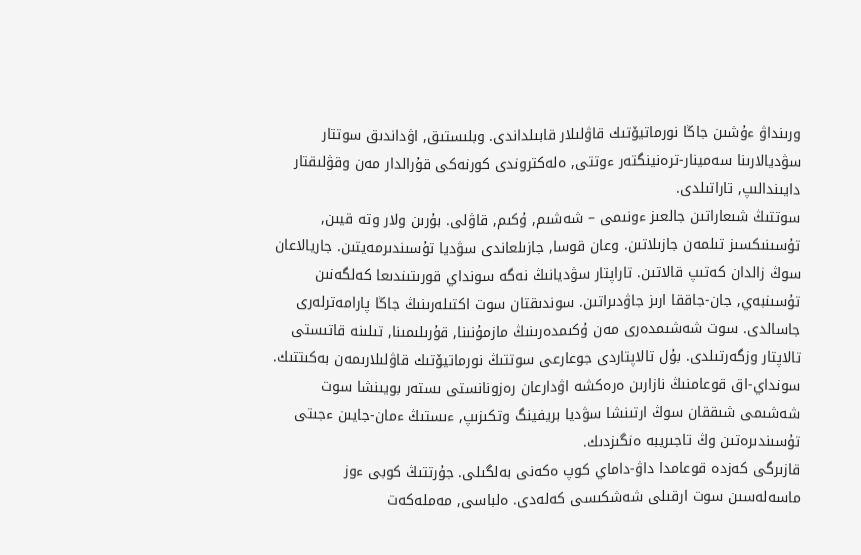ورىنداۋ ءۇشىن جاڭا نورماتيۆتىك قاۋلىلار قابىلداندى. وبلىستىق, اۋداندىق سوتتار سۋديالارىنا سەمينار-ترەنينگتەر ءوتتى, ەلەكتروندى كورنەكى قۇرالدار مەن وقۋلىقتار دايىندالىپ, تاراتىلدى.
سوتتىڭ شىعاراتىن جالعىز ءونىمى – شەشىم, ۇكىم, قاۋلى. بۇرىن ولار وتە قيىن, تۇسىنىكسىز تىلمەن جازىلاتىن. وعان قوسا, جازىلعاندى سۋديا تۇسىندىرمەيتىن. جاريالاعان سوڭ زالدان كەتىپ قالاتىن. تاراپتار سۋديانىڭ نەگە سونداي قورىتىندىعا كەلگەنىن تۇسىنبەي, جان-جاققا ارىز جاۋدىراتىن. سوندىقتان سوت اكتىلەرىنىڭ جاڭا پارامەترلەرى جاسالدى. سوت شەشىمدەرى مەن ۇكىمدەرىنىڭ مازمۇنىنا, قۇرىلىمىنا, تىلىنە قاتىستى تالاپتار وزگەرتىلدى. بۇل تالاپتاردى جوعارعى سوتتىڭ نورماتيۆتىك قاۋلىلارىمەن بەكىتتىك.
سونداي-اق قوعامنىڭ نازارىن ەرەكشە اۋدارعان رەزونانستى ىستەر بويىنشا سوت شەشىمى شىققان سوڭ ارتىنشا سۋديا بريفينگ وتكىزىپ, ءىستىڭ ءمان-جايىن ءجىتى تۇسىندىرەتىن وڭ تاجىريبە ەنگىزدىك.
قازىرگى كەزدە قوعامدا داۋ-داماي كوپ ەكەنى بەلگىلى. جۇرتتىڭ كوبى ءوز ماسەلەسىن سوت ارقىلى شەشكىسى كەلەدى. ەلباسى, مەملەكەت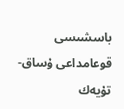باسشىسى قوعامداعى ۇساق-تۇيەك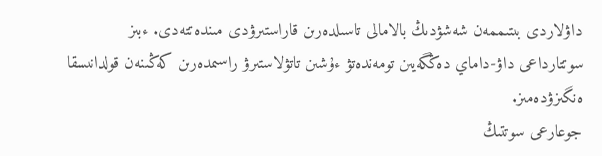داۋلاردى بىتىممەن شەشۋدىڭ بالامالى تاسىلدەرىن قاراستىرۋدى مىندەتتەدى. ءبىز سوتتارداعى داۋ-داماي دەڭگەيىن تومەندەتۋ ءۇشىن تاتۋلاستىرۋ راسىمدەرىن كەڭىنەن قولدانىسقا ەنگىزۋدەمىز.
جوعارعى سوتتىڭ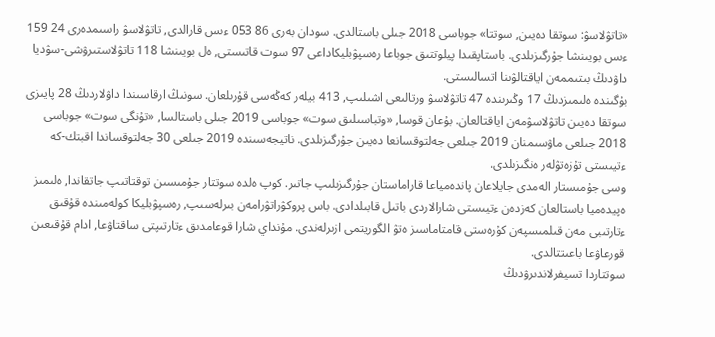«تاتۋلاسۋ: سوتقا دەيىن, سوتتا» جوباسى 2018 جىلى باستالدى. سودان بەرى 86 053 ءىس قارالدى, تاتۋلاسۋ راسىمدەرى 24 159 ءىس بويىنشا جۇرگىزىلدى. باستاپقىدا پيلوتتىق جوباعا رەسپۋبليكاداعى 97 سوت قاتىستى, ەل بويىنشا 118 تاتۋلاستىرۋشى-سۋديا داۋدىڭ بىتىممەن اياقتالۋىنا اتسالىستى.
بۇگىندە ەلىمىزدىڭ 17 وڭىرىندە 47 تاتۋلاسۋ ورتالىعى اشىلىپ, 413 بيلەر كەڭەسى قۇرىلعان. سونىڭ ارقاسىندا داۋلاردىڭ 28 پايىزى سوتقا دەيىن تاتۋلاسۋمەن اياقتالعان. بۇعان قوسا, «وتباسىلىق سوت» جوباسى 2019 جىلى باستالسا, «تۇنگى سوت» جوباسى 2018 جىلعى ماۋسىمنان 2019 جىلعى جەلتوقسانعا دەيىن جۇرگىزىلدى. ناتيجەسىندە 2019 جىلعى 30 جەلتوقساندا اقبتك-كە ءتيىستى تۇزەتۋلەر ەنگىزىلدى.
وسى جۇمىستار الەمدى جايلاعان پاندەمياعا قاراماستان جۇرگىزىلىپ جاتىر. كوپ ەلدە سوتتار جۇمىسىن توقتاتىپ جاتقاندا, ەلىمىز ەپيدەميا باستالعان كەزدەن ءتيىستى شارالاردى باتىل قابىلدادى. باس پروكۋراتۋرامەن بىرلەسىپ, رەسپۋبليكا كولەمىندە قۇقىق ءتارتىبى مەن قىلمىسپەن كۇرەستى قامتاماسىز ەتۋ الگوريتمى ازىرلەندى. مۇنداي شارا قوعامدىق ءتارتىپتى ساقتاۋعا, ادام قۇقىعىن قورعاۋعا باعىتتالدى.
سوتتاردا تسيفرلاندىرۋدىڭ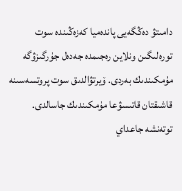دامىتۋ دەڭگەيى پاندەميا كەزەڭىندە سوت تورەلىگىن ونلاين رەجىمدە جەدەل جۇرگىزۋگە مۇمكىندىك بەردى. ۆيرتۋالدىق سوت پروتسەسىنە قاشىقتان قاتىسۋعا مۇمكىندىك جاسالدى.
توتەنشە جاعداي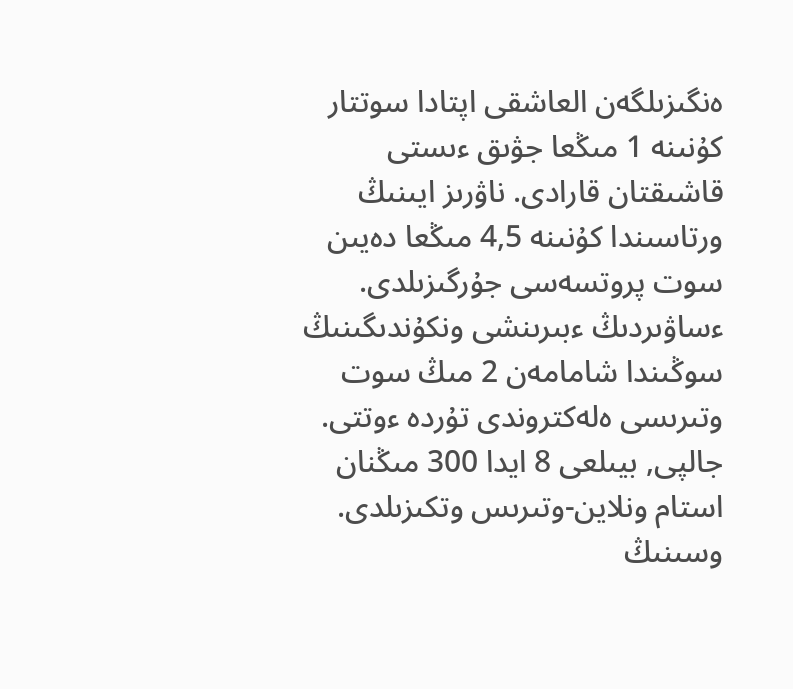ەنگىزىلگەن العاشقى اپتادا سوتتار كۇنىنە 1 مىڭعا جۋىق ءىستى قاشىقتان قارادى. ناۋرىز ايىنىڭ ورتاسىندا كۇنىنە 4,5 مىڭعا دەيىن سوت پروتسەسى جۇرگىزىلدى. ءساۋىردىڭ ءبىرىنشى ونكۇندىگىنىڭ سوڭىندا شامامەن 2 مىڭ سوت وتىرىسى ەلەكتروندى تۇردە ءوتتى. جالپى, بيىلعى 8 ايدا 300 مىڭنان استام ونلاين-وتىرىس وتكىزىلدى. وسىنىڭ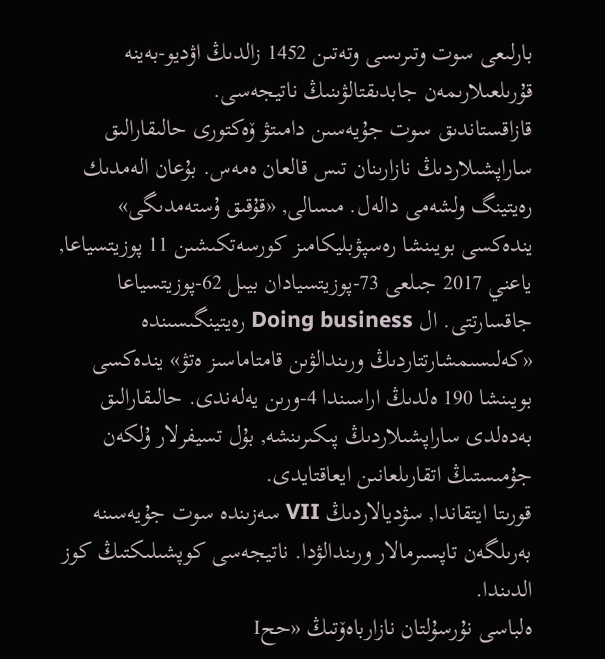بارلىعى سوت وتىرىسى وتەتىن 1452 زالدىڭ اۋديو-بەينە قۇرىلعىلارىمەن جابدىقتالۋىنىڭ ناتيجەسى.
قازاقستاندىق سوت جۇيەسىن دامىتۋ ۆەكتورى حالىقارالىق ساراپشىلاردىڭ نازارىنان تىس قالعان ەمەس. بۇعان الەمدىك رەيتينگ ولشەمى دالەل. مىسالى, «قۇقىق ۇستەمدىگى» يندەكسى بويىنشا رەسپۋبليكامىز كورسەتكىشىن 11 پوزيتسياعا, ياعني 2017 جىلعى 73-پوزيتسيادان بيىل 62-پوزيتسياعا جاقسارتتى. ال Doing business رەيتينگىسىندە «كەلىسىمشارتتاردىڭ ورىندالۋىن قامتاماسىز ەتۋ» يندەكسى بويىنشا 190 ەلدىڭ اراسىندا 4-ورىن يەلەندى. حالىقارالىق بەدەلدى ساراپشىلاردىڭ پىكىرىنشە, بۇل تسيفرلار ۇلكەن جۇمىستىڭ اتقارىلعانىن ايعاقتايدى.
قورىتا ايتقاندا, سۋديالاردىڭ VII سەزىندە سوت جۇيەسىنە بەرىلگەن تاپسىرمالار ورىندالۋدا. ناتيجەسى كوپشىلىكتىڭ كوز الدىندا.
ەلباسى نۇرسۇلتان نازارباەۆتىڭ «ححI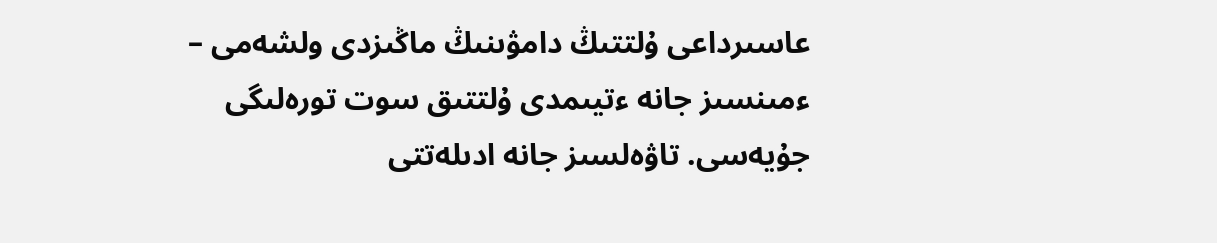عاسىرداعى ۇلتتىڭ دامۋىنىڭ ماڭىزدى ولشەمى – ءمىنسىز جانە ءتيىمدى ۇلتتىق سوت تورەلىگى جۇيەسى. تاۋەلسىز جانە ادىلەتتى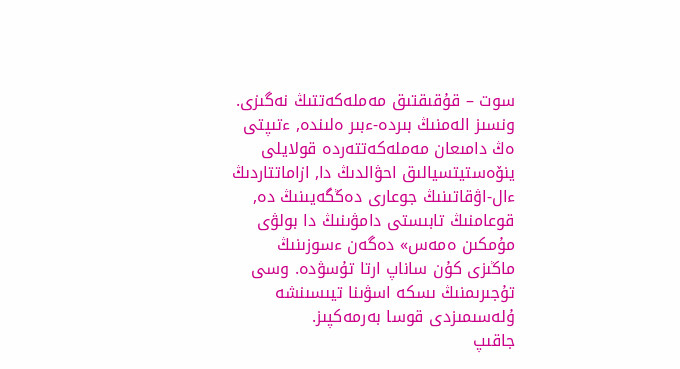سوت – قۇقىقتىق مەملەكەتتىڭ نەگىزى. ونسىز الەمنىڭ بىردە-ءبىر ەلىندە, ءتىپتى ەڭ دامىعان مەملەكەتتەردە قولايلى ينۆەستيتسيالىق احۋالدىڭ دا, ازاماتتاردىڭ ءال-اۋقاتىنىڭ جوعارى دەڭگەيىنىڭ دە, قوعامنىڭ تابىستى دامۋىنىڭ دا بولۋى مۇمكىن ەمەس» دەگەن ءسوزىنىڭ ماڭىزى كۇن ساناپ ارتا تۇسۋدە. وسى تۇجىرىمنىڭ ىسكە اسۋىنا تيىسىنشە ۇلەسىمىزدى قوسا بەرمەكپىز.
جاقىپ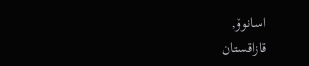اسانوۆ,
قازاقستان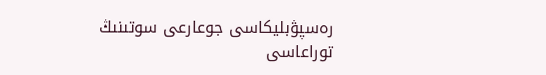رەسپۋبليكاسى جوعارعى سوتىنىڭ توراعاسى